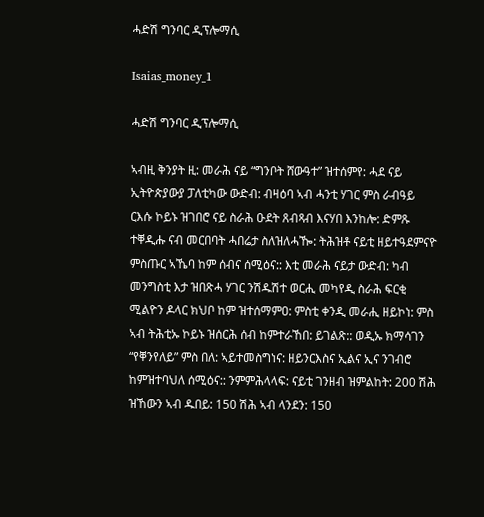ሓድሽ ግንባር ዲፕሎማሲ

Isaias_money_1

ሓድሽ ግንባር ዲፕሎማሲ

ኣብዚ ቅንያት ዚ: መራሕ ናይ “ግንቦት ሸውዓተ” ዝተሰምየ: ሓደ ናይ ኢትዮጵያውያ ፓለቲካው ውድብ: ብዛዕባ ኣብ ሓንቲ ሃገር ምስ ራብዓይ ርእሱ ኮይኑ ዝገበሮ ናይ ስራሕ ዑደት ጸብጻብ እናሃበ እንከሎ: ድምጹ ተቐዲሑ ናብ መርበባት ሓበሬታ ስለዝለሓዀ: ትሕዝቶ ናይቲ ዘይተዓደምናዮ ምስጡር ኣኼባ ከም ሰብና ሰሚዕና:: እቲ መራሕ ናይታ ውድብ: ካብ መንግስቲ እታ ዝበጽሓ ሃገር ንሽዱሽተ ወርሒ መካየዲ ስራሕ ፍርቂ ሚልዮን ዶላር ክህቦ ከም ዝተሰማምዐ: ምስቲ ቀንዲ መራሒ ዘይኮነ: ምስ ኣብ ትሕቲኡ ኮይኑ ዝሰርሕ ሰብ ከምተራኸበ: ይገልጽ:: ወዲኡ ክማሳገን “የቐንየለይ” ምስ በለ: ኣይተመስግነና: ዘይንርእስና ኢልና ኢና ንገብሮ ከምዝተባህለ ሰሚዕና:: ንምምሕላላፍ: ናይቲ ገንዘብ ዝምልከት: 200 ሽሕ ዝኸውን ኣብ ዱበይ: 150 ሽሕ ኣብ ላንደን: 150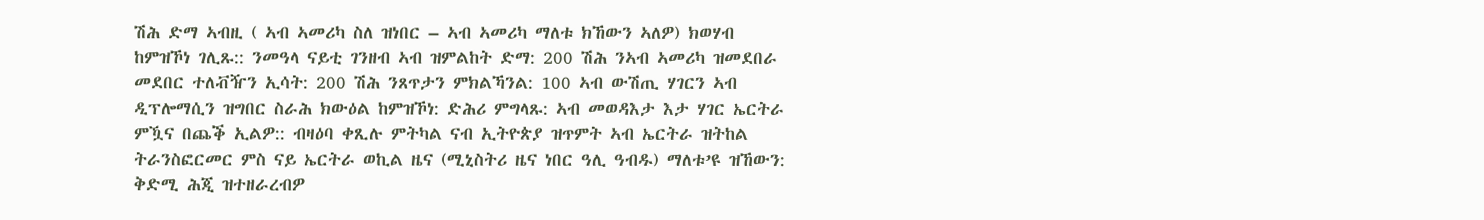ሽሕ ድማ ኣብዚ ( ኣብ ኣመሪካ ስለ ዝነበር – ኣብ ኣመሪካ ማለቱ ክኸውን ኣለዎ) ክወሃብ ከምዝኾነ ገሊጹ:: ንመዓላ ናይቲ ገንዘብ ኣብ ዝምልከት ድማ: 200 ሽሕ ንኣብ ኣመሪካ ዝመደበራ መደበር ተለቭዥን ኢሳት: 200 ሽሕ ንጸጥታን ምክልኻንል: 100 ኣብ ውሽጢ ሃገርን ኣብ ዲፕሎማሲን ዝግበር ስራሕ ክውዕል ከምዝኾነ: ድሕሪ ምግላጹ: ኣብ መወዳእታ እታ ሃገር ኤርትራ ምዃና በጨቕ ኢልዎ:: ብዛዕባ ቀጺሉ ምትካል ናብ ኢትዮጵያ ዝጥምት ኣብ ኤርትራ ዝትከል ትራንስፎርመር ምስ ናይ ኤርትራ ወኪል ዜና (ሚኒስትሪ ዜና ነበር ዓሊ ዓብዱ) ማለቱ’ዩ ዝኸውን: ቅድሚ ሕጂ ዝተዘራረብዎ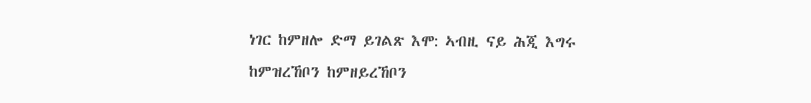ነገር ከምዘሎ ድማ ይገልጽ እሞ: ኣብዚ ናይ ሕጂ እግሩ ከምዝረኸቦን ከምዘይረኸቦን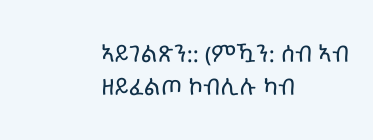ኣይገልጽን:: (ምዃን: ሰብ ኣብ ዘይፈልጦ ኮብሊሉ ካብ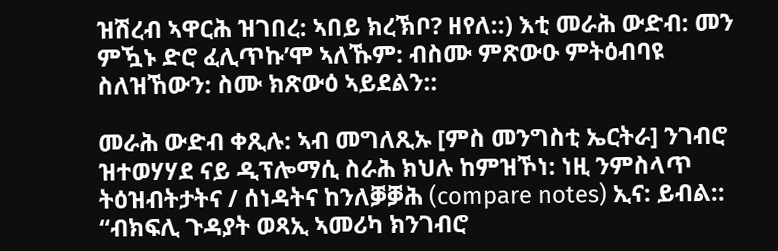ዝሽረብ ኣዋርሕ ዝገበረ: ኣበይ ክረኽቦ? ዘየለ::) እቲ መራሕ ውድብ: መን ምዃኑ ድሮ ፈሊጥኩ’ሞ ኣለኹም: ብስሙ ምጽውዑ ምትዕብባዩ ስለዝኸውን: ስሙ ክጽውዕ ኣይደልን::

መራሕ ውድብ ቀጺሉ: ኣብ መግለጺኡ [ምስ መንግስቲ ኤርትራ] ንገብሮ ዝተወሃሃደ ናይ ዲፕሎማሲ ስራሕ ክህሉ ከምዝኾነ: ነዚ ንምስላጥ ትዕዝብትታትና / ሰነዳትና ከንለቓቓሕ (compare notes) ኢና: ይብል:: “ብክፍሊ ጉዳያት ወጻኢ ኣመሪካ ክንገብሮ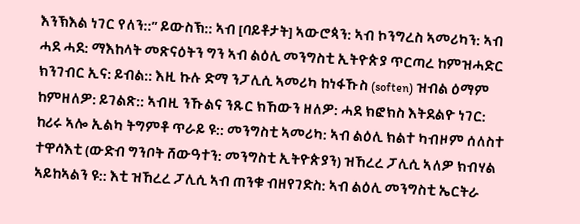እንኽእል ነገር የለን::” ይውስኽ:: ኣብ [ባይቶታት] ኣውሮጳን: ኣብ ኮንግረስ ኣመሪካን: ኣብ ሓደ ሓደ: ማእከላት መጽናዕትን ግን ኣብ ልዕሊ መንግስቲ ኢትዮጵያ ጥርጣረ ከምዝሓድር ክንገብር ኢና: ይብል:: እዚ ኩሉ ድማ ንፓሊሲ ኣመሪካ ከነፋኹስ (soften) ዝብል ዕማም ከምዘለዎ: ይገልጽ:: ኣብዚ ንኹልና ንጹር ክኸውን ዘለዎ: ሓደ ክፎክስ እትደልዮ ነገር: ከሪሩ ኣሎ ኢልካ ትግምቶ ጥራይ ዩ:: መንግስቲ ኣመሪካ: ኣብ ልዕሊ ክልተ ካብዞም ሰለስተ ተዋሳእቲ (ውድብ ግንቦት ሸውዓተን: መንግስቲ ኢትዮጵያን) ዝኸረረ ፓሊሲ ኣለዎ ክብሃል ኣይከኣልን ዩ:: እቲ ዝኸረረ ፓሊሲ ኣብ ጠንቁ ብዘየገድስ: ኣብ ልዕሊ መንግስቲ ኤርትራ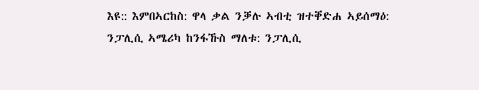እዩ:: እምበኣርከስ: ዋላ ቃል ንቓሉ ኣብቲ ዝተቐድሐ ኣይሰማዕ: ንፓሊሲ ኣሜሪካ ከንፋኹስ ማለቱ: ንፓሊሲ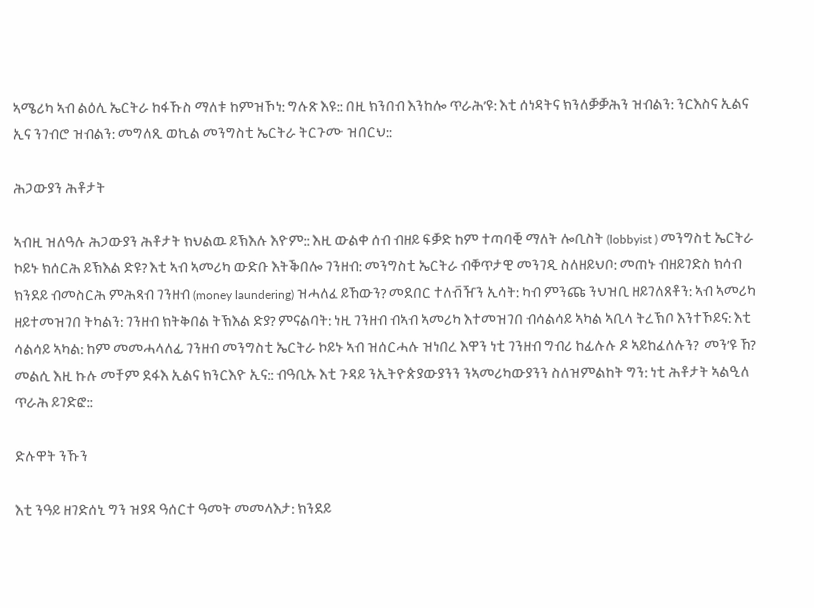ኣሜሪካ ኣብ ልዕሊ ኤርትራ ከፋኹስ ማለቱ ከምዝኾነ: ግሉጽ እዩ:: በዚ ክንበብ እንከሎ ጥራሕ’ዩ: እቲ ሰነዳትና ክንለቓቓሕን ዝብልን: ንርእስና ኢልና ኢና ንገብሮ ዝብልን: መግለጺ ወኪል መንግስቲ ኤርትራ ትርጉሙ ዝበርህ::

ሕጋውያን ሕቶታት

ኣብዚ ዝለዓሉ ሕጋውያን ሕቶታት ክህልዉ ይኽእሉ እዮም:: እዚ ውልቀ ሰብ ብዘይ ፍቓድ ከም ተጣባቒ ማለት ሎቢስት (lobbyist ) መንግስቲ ኤርትራ ኮይኑ ክሰርሕ ይኽእል ድዩ? እቲ ኣብ ኣመሪካ ውድቡ እትቕበሎ ገንዘብ: መንግስቲ ኤርትራ ብቐጥታዊ መንገዲ ስለዘይህቦ: መጠኑ ብዘይገድስ ክሳብ ክንደይ ብመስርሕ ምሕጻብ ገንዘብ (money laundering) ዝሓለፈ ይኸውን? መደበር ተለቭዥን ኢሳት: ካብ ምንጩ ንህዝቢ ዘይገለጸቶን: ኣብ ኣመሪካ ዘይተመዝገበ ትካልን: ገንዘብ ክትቅበል ትኽእል ድያ? ምናልባት: ነዚ ገንዘብ ብኣብ ኣመሪካ እተመዝገበ ብሳልሳይ ኣካል ኣቢላ ትረኽቦ እንተኾይና: እቲ ሳልሳይ ኣካል: ከም መመሓላለፊ ገንዘብ መንግስቲ ኤርትራ ኮይኑ ኣብ ዝሰርሓሉ ዝነበረ እዋን ነቲ ገንዘብ ግብሪ ከፊሉሉ ዶ ኣይከፈለሉን?  መን’ዩ ኸ?  መልሲ እዚ ኩሉ መቸም ደፋእ ኢልና ክንርእዮ ኢና:: ብዓቢኡ እቲ ጉዳይ ንኢትዮጵያውያንን ንኣመሪካውያንን ስለዝምልከት ግን: ነቲ ሕቶታት ኣልዒለ ጥራሕ ይገድፎ::

ድሉዋት ንኹን

እቲ ንዓይ ዘገድሰኒ ግን ዝያዳ ዓሰርተ ዓመት መመላእታ: ክንደይ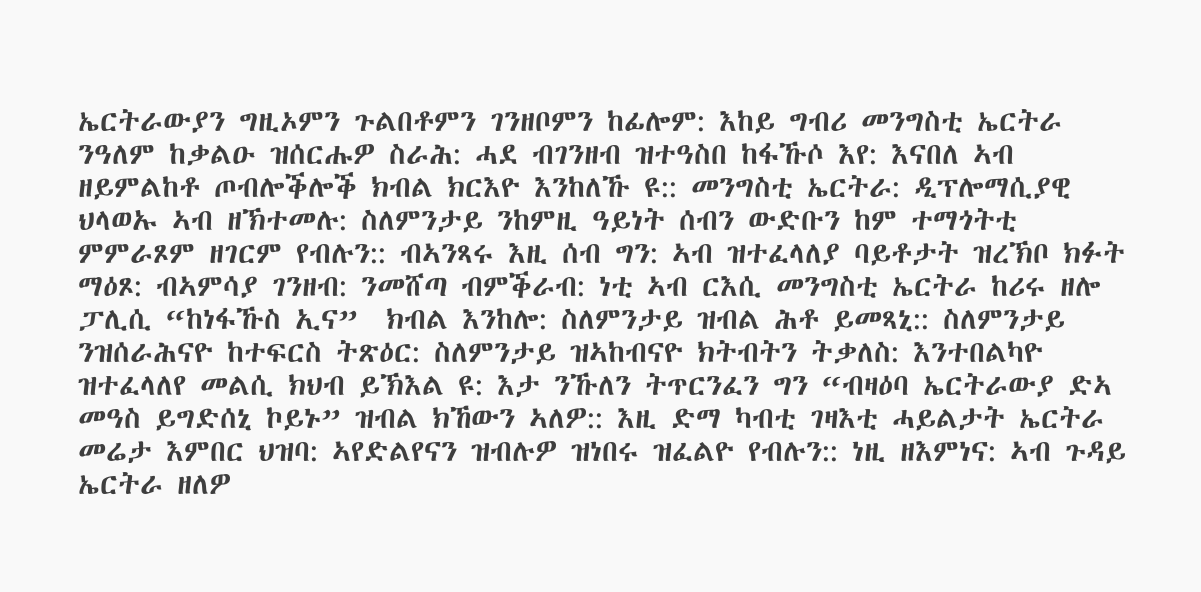ኤርትራውያን ግዚኦምን ጉልበቶምን ገንዘቦምን ከፊሎም: እከይ ግብሪ መንግስቲ ኤርትራ ንዓለም ከቃልዑ ዝሰርሑዎ ስራሕ: ሓደ ብገንዘብ ዝተዓስበ ከፋኹሶ እየ: እናበለ ኣብ ዘይምልከቶ ጦብሎቕሎቕ ክብል ክርእዮ እንከለኹ ዩ:: መንግስቲ ኤርትራ: ዲፕሎማሲያዊ ህላወኡ ኣብ ዘኽተመሉ: ስለምንታይ ንከምዚ ዓይነት ሰብን ውድቡን ከም ተማጎትቲ ምምራጾም ዘገርም የብሉን:: ብኣንጻሩ እዚ ሰብ ግን: ኣብ ዝተፈላለያ ባይቶታት ዝረኽቦ ክፉት ማዕጾ: ብኣምሳያ ገንዘብ: ንመሸጣ ብምቕራብ: ነቲ ኣብ ርእሲ መንግስቲ ኤርትራ ከሪሩ ዘሎ ፓሊሲ “ከነፋኹስ ኢና”  ክብል እንከሎ: ስለምንታይ ዝብል ሕቶ ይመጻኒ:: ስለምንታይ ንዝሰራሕናዮ ከተፍርስ ትጽዕር: ስለምንታይ ዝኣከብናዮ ክትብትን ትቃለስ: እንተበልካዮ ዝተፈላለየ መልሲ ክህብ ይኽእል ዩ: እታ ንኹለን ትጥርንፈን ግን “ብዛዕባ ኤርትራውያ ድኣ መዓስ ይግድሰኒ ኮይኑ” ዝብል ክኸውን ኣለዎ:: እዚ ድማ ካብቲ ገዛእቲ ሓይልታት ኤርትራ መሬታ እምበር ህዝባ: ኣየድልየናን ዝብሉዎ ዝነበሩ ዝፈልዮ የብሉን:: ነዚ ዘእምነና: ኣብ ጉዳይ ኤርትራ ዘለዎ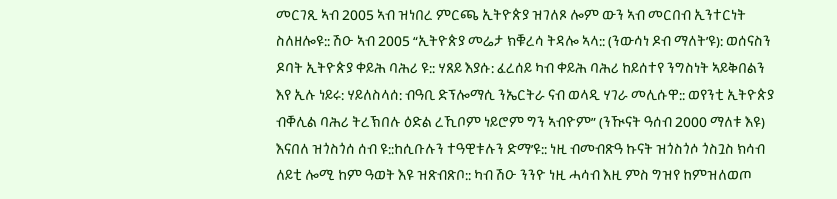መርገጺ ኣብ 2005 ኣብ ዝነበረ ምርጫ ኢትዮጵያ ዝገለጾ ሎም ውን ኣብ መርበብ ኢንተርነት ስለዘሎዩ:: ሽዑ ኣብ 2005 “ኢትዮጵያ መሬታ ክቑረሳ ትዳሎ ኣላ:: (ንውሳነ ዶብ ማለት’ዩ): ወሰናስን ዶባት ኢትዮጵያ ቀይሕ ባሕሪ ዩ:: ሃጸይ እያሱ: ፈረሰይ ካብ ቀይሕ ባሕሪ ከይሰተየ ንግስነት ኣይቅበልን እየ ኢሉ ነይሩ: ሃይለስላሰ: ብዓቢ ድፕሎማሲ ንኤርትራ ናብ ወላዲ ሃገራ መሊሱዋ:: ወየንቲ ኢትዮጵያ ብቐሊል ባሕሪ ትረኽበሉ ዕድል ረኺቦም ነይሮም ግን ኣብዮም” (ንዂናት ዓሰብ 2000 ማለቱ እዩ) እናበለ ዝጎስጎሰ ሰብ ዩ::ከሲቡሉን ተዓዊቱሉን ድማ’ዩ:: ነዚ ብመብጽዓ ኩናት ዝጎስጎሶ ጎስጓስ ክሳብ ለይቲ ሎሚ ከም ዓወት እዩ ዝጽብጽቦ:: ካብ ሽዑ ንንዮ ነዚ ሓሳብ እዚ ምስ ግዝየ ከምዝለወጦ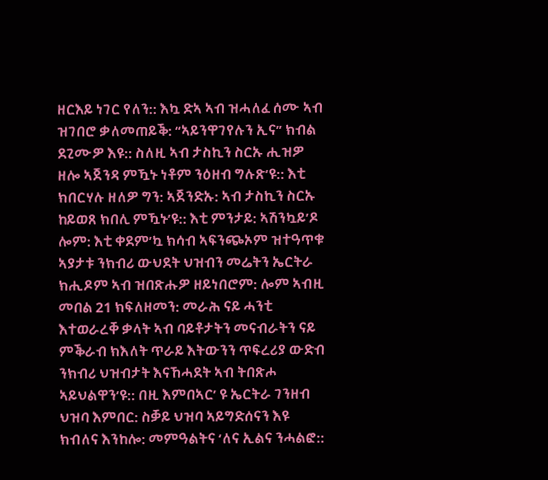ዘርእይ ነገር የለን:: እኳ ድኣ ኣብ ዝሓለፈ ሰሙ ኣብ ዝገበሮ ቃለመጠይቕ: “ኣይንዋገየሉን ኢና” ክብል ደጊሙዎ እዩ:: ስለዚ ኣብ ታስኪን ስርኡ ሒዝዎ ዘሎ ኣጀንዳ ምዃኑ ነቶም ንዕዘብ ግሉጽ’ዩ:: እቲ ክበርሃሉ ዘለዎ ግን: ኣጀንድኡ: ኣብ ታስኪን ስርኡ ከይወጸ ክበሊ ምዃኑ’ዩ:: እቲ ምንታይ: ኣሽንኳይ’ዶ ሎም: እቲ ቀደም’ኳ ክሳብ ኣፍንጭኦም ዝተዓጥቁ ኣያታቱ ንክብሪ ውህደት ህዝብን መሬትን ኤርትራ ክሒዶም ኣብ ዝበጽሑዎ ዘይነበሮም: ሎም ኣብዚ መበል 21 ክፍለዘመን: መራሕ ናይ ሓንቲ እተወራረቐ ቃላት ኣብ ባይቶታትን መናብራትን ናይ ምቕራብ ክእለት ጥራይ እትውንን ጥፍረሪያ ውድብ ንክብሪ ህዝብታት እናኸሓደት ኣብ ትበጽሖ ኣይህልዋን’ዩ:: በዚ እምበኣር’ ዩ ኤርትራ ገንዘብ ህዝባ እምበር: ስቓይ ህዝባ ኣይግድሰናን እዩ ክብለና እንከሎ: መምዓልትና ‘ለና ኢልና ንሓልፎ::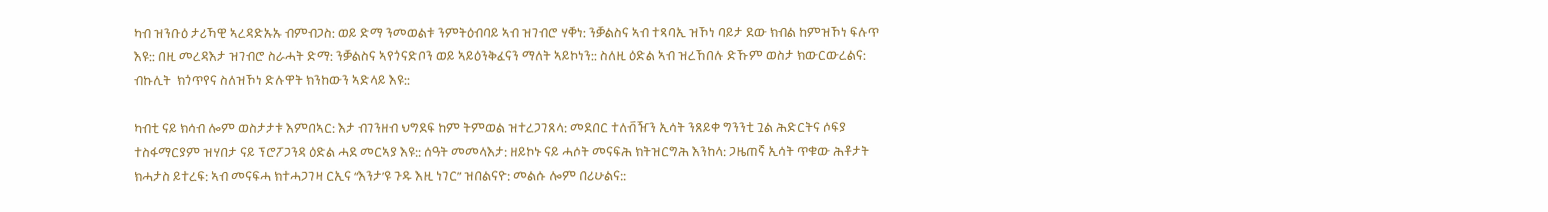ካብ ዝንቡዕ ታሪኻዊ ኣረዳድኡኡ ብምብጋስ: ወይ ድማ ንመወልቱ ንምትዕብባይ ኣብ ዝገብሮ ሃቐነ: ንቓልስና ኣብ ተጻባኢ ዝኾነ ባይታ ደው ክብል ከምዝኾነ ፍሉጥ እዩ:: በዚ መረዳእታ ዝገብሮ ስራሓት ድማ: ንቓልስና ኣየጎናድቦን ወይ ኣይዕንቅፈናን ማለት ኣይኮነን:: ስለዚ ዕድል ኣብ ዝረኸበሉ ድኹም ወስታ ክውርውረልና: ብኩሊት  ክጎጥየና ስለዝኾነ ድሉዋት ክንከውን ኣድላይ እዩ::

ካብቲ ናይ ክሳብ ሎም ወስታታቱ እምበኣር: እታ ብገንዘብ ህግደፍ ከም ትምወል ዝተረጋገጸላ: መደበር ተለቭዥን ኢሳት ንጸይቀ ግንንቲ ጓል ሕድርትና ሶፍያ ተስፋማርያም ዝሃበታ ናይ ፕሮፖጋንዳ ዕድል ሓደ መርኣያ እዩ:: ሰዓት መመላእታ: ዘይኮኑ ናይ ሓሶት መናፍሕ ክትዝርግሕ እንከላ: ጋዜጠኛ ኢሳት ጥቁው ሕቶታት ክሓታስ ይተረፍ: ኣብ መናፍሓ ክተሓጋገዛ ርኢና “እንታ’ዩ ጉዱ እዚ ነገር” ዝበልናዮ: መልሱ ሎም በሪሁልና::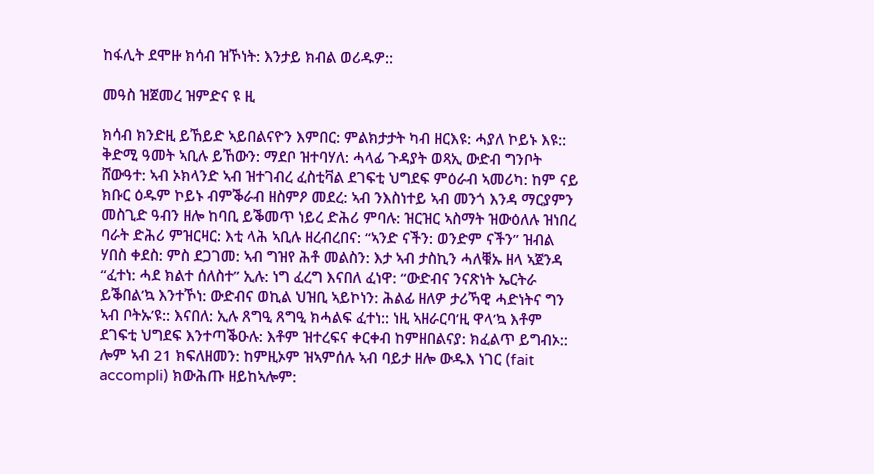ከፋሊት ደሞዙ ክሳብ ዝኾነት: እንታይ ክብል ወሪዱዎ::

መዓስ ዝጀመረ ዝምድና ዩ ዚ

ክሳብ ክንድዚ ይኸይድ ኣይበልናዮን እምበር: ምልክታታት ካብ ዘርእዩ: ሓያለ ኮይኑ እዩ:: ቅድሚ ዓመት ኣቢሉ ይኸውን: ማደቦ ዝተባሃለ: ሓላፊ ጉዳያት ወጻኢ ውድብ ግንቦት ሸውዓተ: ኣብ ኦክላንድ ኣብ ዝተገብረ ፈስቲቫል ደገፍቲ ህግደፍ ምዕራብ ኣመሪካ: ከም ናይ ክቡር ዕዱም ኮይኑ ብምቕራብ ዘስምዖ መደረ: ኣብ ንእስነተይ ኣብ መንጎ እንዳ ማርያምን መስጊድ ዓብን ዘሎ ከባቢ ይቕመጥ ነይረ ድሕሪ ምባሉ: ዝርዝር ኣስማት ዝውዕለሉ ዝነበረ ባራት ድሕሪ ምዝርዛር: እቲ ላሕ ኣቢሉ ዘረብረበና: “ኣንድ ናችን: ወንድም ናችን” ዝብል ሃበስ ቀደስ: ምስ ደጋገመ: ኣብ ግዝየ ሕቶ መልስን: እታ ኣብ ታስኪን ሓለቑኡ ዘላ ኣጀንዳ “ፈተነ: ሓደ ክልተ ሰለስተ” ኢሉ: ነግ ፈረግ እናበለ ፈነዋ: “ውድብና ንናጽነት ኤርትራ ይቕበል’ኳ እንተኾነ: ውድብና ወኪል ህዝቢ ኣይኮነን: ሕልፊ ዘለዎ ታሪኻዊ ሓድነትና ግን ኣብ ቦትኡ’ዩ:: እናበለ: ኢሉ ጸግዒ ጸግዒ ክሓልፍ ፈተነ:: ነዚ ኣዘራርባ’ዚ ዋላ’ኳ እቶም ደገፍቲ ህግደፍ እንተጣቕዑሉ: እቶም ዝተረፍና ቀርቀብ ከምዘበልናያ: ክፈልጥ ይግብኦ:: ሎም ኣብ 21 ክፍለዘመን: ከምዚኦም ዝኣምሰሉ ኣብ ባይታ ዘሎ ውዱእ ነገር (fait accompli) ክውሕጡ ዘይከኣሎም: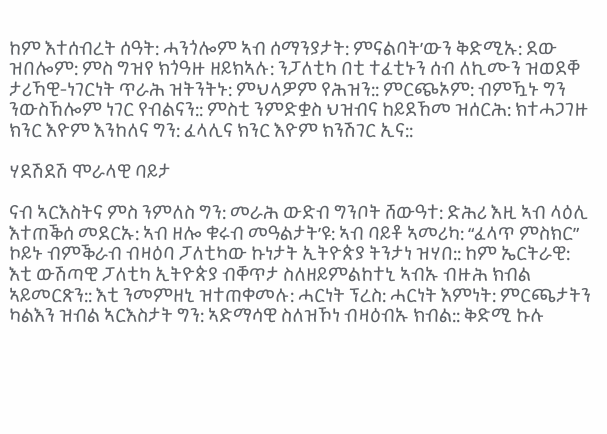ከም እተሰብረት ሰዓት: ሓንጎሎም ኣብ ሰማንያታት: ምናልባት’ውን ቅድሚኡ: ደው ዝበሎም: ምስ ግዝየ ክጎዓዙ ዘይክኣሉ: ንፓለቲካ በቲ ተፈቲኑን ሰብ ለኪሙን ዝወደቐ ታሪኻዊ-ነገርነት ጥራሕ ዝትንትኑ: ምህላዎም የሕዝን:: ምርጭኦም: ብምዃኑ ግን ንውስኸሎም ነገር የብልናን:: ምስቲ ንምድቋስ ህዝብና ከይደኸመ ዝሰርሕ: ክተሓጋገዙ ክንር እዮም እንከለና ግን: ፈላሊና ክንር እዮም ክንሽገር ኢና::

ሃደሽደሽ ሞራላዊ ባይታ

ናብ ኣርእስትና ምስ ንምለስ ግን: መራሕ ውድብ ግንቦት ሸውዓተ: ድሕሪ እዚ ኣብ ላዕሊ እተጠቕሰ መደርኡ: ኣብ ዘሎ ቁሩብ መዓልታት’ዩ: ኣብ ባይቶ ኣመሪካ: “ፈላጥ ምስክር” ኮይኑ ብምቕራብ ብዛዕባ ፓለቲካው ኩነታት ኢትዮጵያ ትንታነ ዝሃበ:: ከም ኤርትራዊ: እቲ ውሽጣዊ ፓለቲካ ኢትዮጵያ ብቐጥታ ስለዘይምልከተኒ ኣብኡ ብዙሕ ክብል ኣይመርጽን:: እቲ ንመምዘኒ ዝተጠቀመሉ: ሓርነት ፕረስ: ሓርነት እምነት: ምርጫታትን ካልእን ዝብል ኣርእስታት ግን: ኣድማሳዊ ስለዝኾነ ብዛዕብኡ ክብል:: ቅድሚ ኩሉ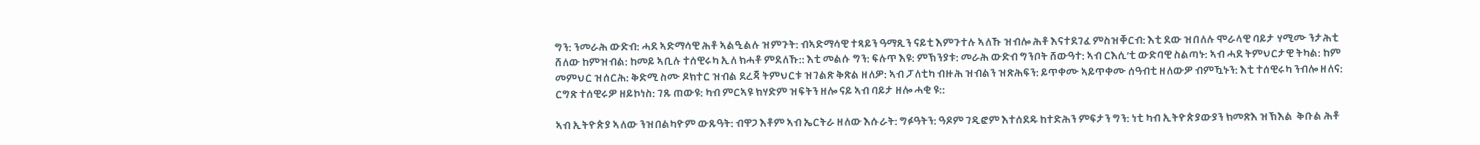ግን: ንመራሕ ውድብ: ሓደ ኣድማሳዊ ሕቶ ኣልዒልሉ ዝምጉት: ብኣድማሳዊ ተጻይን ዓማጺን ናይቲ እምጉተሉ ኣለኹ ዝብሎ ሕቶ እናተደገፈ ምስዝቐርብ: እቲ ደው ዝበለሉ ሞራላዊ ባይታ ሃሚሙ ንታሕቲ ሸለው ከምዝብል: ከመይ ኣቢሉ ተሰዊሩካ ኢለ ክሓቶ ምደለኹ:: እቲ መልሱ ግን: ፍሉጥ እዩ: ምኽንያቱ: መራሕ ውድብ ግንቦት ሸውዓተ: ኣብ ርእሲ’ቲ ውድባዊ ስልጣኑ: ኣብ ሓደ ትምህርታዊ ትካል: ከም መምህር ዝሰርሕ: ቅድሚ ስሙ ዶክተር ዝብል ደረጃ ትምህርቱ ዝገልጽ ቅጽል ዘለዎ: ኣብ ፓለቲካ ብዙሕ ዝብልን ዝጽሕፍን: ይጥቀሙ ኣይጥቀሙ ሰዓብቲ ዘለውዎ ብምዃኑን: እቲ ተሰዊሩካ ንብሎ ዘለና: ርግጽ ተሰዊሩዎ ዘይኮነስ: ገጹ ጠውዩ: ካብ ምርኣዩ ክሃድም ዝፍትን ዘሎ ናይ ኣብ ባይታ ዘሎ ሓቂ ዩ::

ኣብ ኢትዮጵያ ኣለው ንዝበልካዮም ውጹዓት: ብዋጋ እቶም ኣብ ኤርትራ ዘለው እሱራት: ግፉዓትን: ዓዶም ገዲፎም እተሰደዱ ከተድሕን ምፍታን ግን: ነቲ ካብ ኢትዮጵያውያን ክመጽእ ዝኽእል  ቅቡል ሕቶ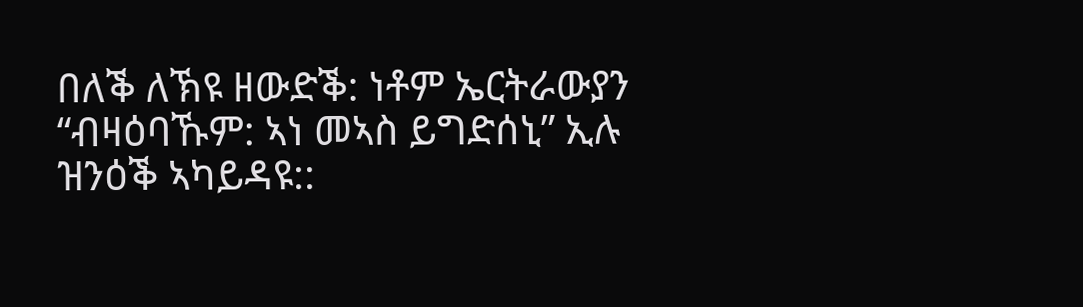በለቕ ለኽዩ ዘውድቕ: ነቶም ኤርትራውያን “ብዛዕባኹም: ኣነ መኣስ ይግድሰኒ” ኢሉ ዝንዕቕ ኣካይዳዩ::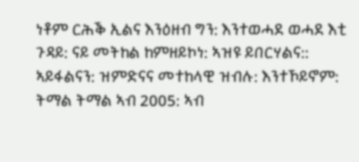ነቶም ርሕቕ ኢልና እንዕዘብ ግን: እንተወሓደ ወሓደ እቲ ጉዳይ: ናይ መትከል ከምዘይኮነ: ኣዝዩ ይበርሃልና:: ኣይፋልናን: ዝምድናና መተከላዊ ዝብሉ: እንተኾይኖም: ትማል ትማል ኣብ 2005: ኣብ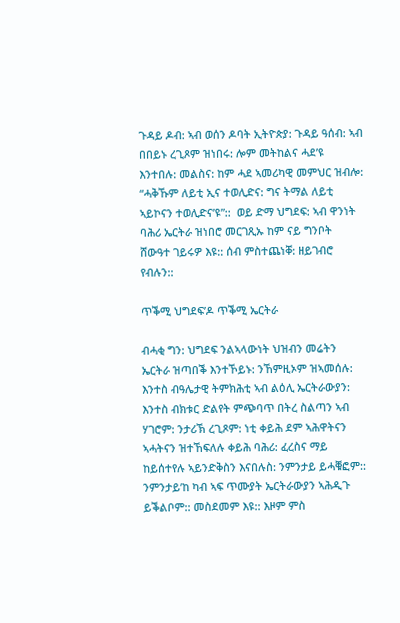ጉዳይ ዶብ: ኣብ ወሰን ዶባት ኢትዮጵያ: ጉዳይ ዓሰብ: ኣብ በበይኑ ረጊጾም ዝነበሩ: ሎም መትከልና ሓደ’ዩ እንተበሉ: መልስና: ከም ሓደ ኣመሪካዊ መምህር ዝብሎ: “ሓቅኹም ለይቲ ኢና ተወሊድና: ግና ትማል ለይቲ ኣይኮናን ተወሊድና’ዩ”::  ወይ ድማ ህግደፍ: ኣብ ዋንነት ባሕሪ ኤርትራ ዝነበሮ መርገጺኡ ከም ናይ ግንቦት ሸውዓተ ገይሩዎ እዩ:: ሰብ ምስተጨነቐ: ዘይገብሮ የብሉን::

ጥቕሚ ህግደፍ’ዶ ጥቕሚ ኤርትራ

ብሓቂ ግን: ህግደፍ ንልኣላውነት ህዝብን መሬትን ኤርትራ ዝጣበቕ እንተኾይኑ: ንኸምዚኦም ዝኣመሰሉ: እንተስ ብዓሌታዊ ትምክሕቲ ኣብ ልዕሊ ኤርትራውያን: እንተስ ብክቱር ድልየት ምጭባጥ በትረ ስልጣን ኣብ ሃገሮም: ንታሪኽ ረጊጾም: ነቲ ቀይሕ ደም ኣሕዋትናን ኣሓትናን ዝተኸፍለሉ ቀይሕ ባሕሪ: ፈረስና ማይ ከይሰተየሉ ኣይንድቅስን እናበሉስ: ንምንታይ ይሓቑፎም:: ንምንታይ’ከ ካብ ኣፍ ጥሙያት ኤርትራውያን ኣሕዲጉ ይቕልቦም:: መስደመም እዩ:: እዞም ምስ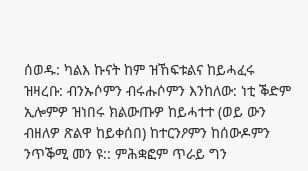ሰወዱ: ካልእ ኩናት ከም ዝኸፍቱልና ከይሓፈሩ ዝዛረቡ: ብንኡሶምን ብሩሑሶምን እንከለው: ነቲ ቕድም ኢሎምዎ ዝነበሩ ክልውጡዎ ከይሓተተ (ወይ ውን ብዘለዎ ጽልዋ ከይቀሰበ) ከተርንዖምን ከሰውዶምን ንጥቕሚ መን ዩ:: ምሕቋፎም ጥራይ ግን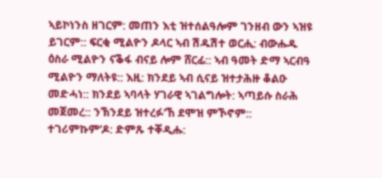ኣይኮነንስ ዘገርም: መጠን እቲ ዝተሰልዓሎም ገንዘብ ውን ኣዝዩ ይገርም:: ፍርቂ ሚልዮን ዶላር ኣብ ሽዱሽተ ወርሒ: ብውሑዱ ዕስራ ሚልዮን ናቕፋ ብናይ ሎም ሸርፊ:: ኣብ ዓመት ድማ ኣርብዓ ሚልዮን ማለትዩ:: እዚ: ክንደይ ኣብ ሲናይ ዝተታሕዙ ቆልዑ መድሓነ:: ክንደይ ኣባላት ሃገራዊ ኣገልግሎት: ኣጣይሱ ስራሕ መጀመረ:: ንኽንደይ ዝተረፉ’ኸ ደሞዝ ምኾኖም:: ተገሪምኩም’ዶ: ድምጹ ተቐዲሑ: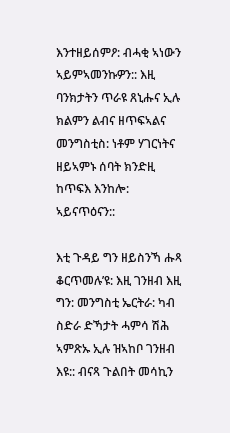እንተዘይሰምዖ: ብሓቂ ኣነውን ኣይምኣመንኩዎን:: እዚ ባንክታትን ጥራዩ ጸኒሑና ኢሉ ክልምን ልብና ዘጥፍኣልና መንግስቲስ: ነቶም ሃገርነትና ዘይኣምኑ ሰባት ክንድዚ ከጥፍእ እንከሎ: ኣይናጥዕናን::

እቲ ጉዳይ ግን ዘይስንኻ ሑጻ ቆርጥመሉ’ዩ: እዚ ገንዘብ እዚ ግን: መንግስቲ ኤርትራ: ካብ ስድራ ድኻታት ሓምሳ ሽሕ ኣምጽኡ ኢሉ ዝኣከቦ ገንዘብ እዩ:: ብናጻ ጉልበት መሳኪን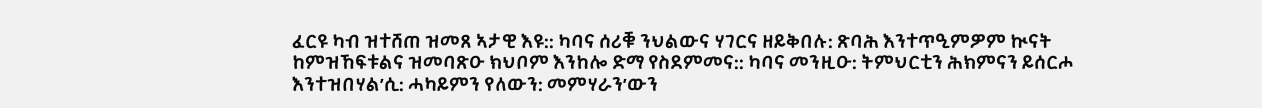ፈርዩ ካብ ዝተሸጠ ዝመጸ ኣታዊ እዩ:: ካባና ሰሪቑ ንህልውና ሃገርና ዘይቅበሉ: ጽባሕ እንተጥዒምዎም ኲናት ከምዝኸፍቱልና ዝመባጽዑ ክህቦም እንከሎ ድማ የስደምመና:: ካባና መንዚዑ: ትምህርቲን ሕክምናን ይሰርሖ እንተዝበሃል’ሲ: ሓካይምን የለውን: መምሃራን’ውን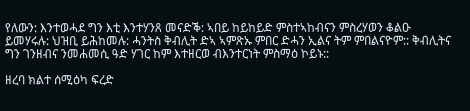የለውን: እንተወሓደ ግን እቲ እንተሃንጸ መናድቕ: ኣበይ ከይከይድ ምስተኣከብናን ምስረሃወን ቆልዑ ይመሃሩሉ: ህዝቢ ይሕከመሉ: ሓንትስ ቅብሊት ድኣ ኣምጽኡ ምበር ድሓን ኢልና ትም ምበልናዮም:: ቅብሊትና ግን ገንዘብና ንመሐመሲ ዓድ ሃገር ከም እተዘርወ ብእንተርነት ምስማዕ ኮይኑ::

ዘረባ ክልተ ሰሚዕካ ፍረድ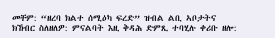መቸም: “ዘረባ ክልተ ሰሚዕካ ፍረድ” ዝብል ልቢ ኣቦታትና ክኸብር ስለዘለዎ: ምናልባት እዚ ቅዳሕ ድምጺ ተባሂሉ ቀሪቡ ዘሎ: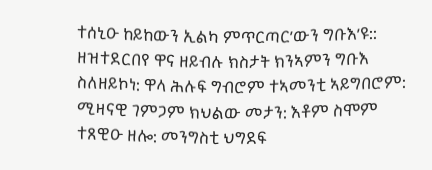ተሰኒዑ ከይከውን ኢልካ ምጥርጣር’ውን ግቡእ’ዩ:: ዘዝተደርበየ ዋና ዘይብሉ ክስታት ክንኣምን ግቡእ ስለዘይኮነ: ዋላ ሕሉፍ ግብሮም ተኣመንቲ ኣይግበሮም: ሚዛናዊ ገምጋም ክህልው መታን: እቶም ስሞም ተጸዊዑ ዘሎ: መንግስቲ ህግደፍ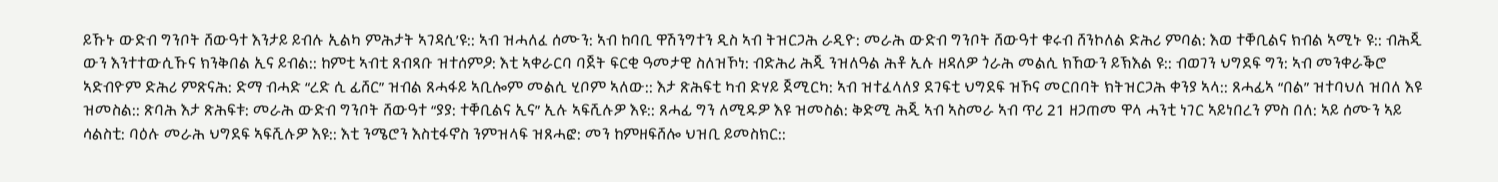ይኹኑ ውድብ ግንቦት ሸውዓተ እንታይ ይብሉ ኢልካ ምሕታት ኣገዳሲ’ዩ:: ኣብ ዝሓለፈ ሰሙን: ኣብ ከባቢ ዋሽንግተን ዲስ ኣብ ትዝርጋሕ ራዲዮ: መራሕ ውድብ ግንቦት ሸውዓተ ቁሩብ ሸንኮለል ድሕሪ ምባል: እወ ተቐቢልና ክብል ኣሚኑ ዩ:: ብሕጂ ውን እንተተውሲኹና ክንቅበል ኢና ይብል:: ከምቲ ኣብቲ ጸብጻቡ ዝተሰምዖ: እቲ ኣቀራርባ ባጀት ፍርቂ ዓመታዊ ስለዝኾነ: ብድሕሪ ሕጂ ንዝለዓል ሕቶ ኢሉ ዘዳለዎ ጎራሕ መልሲ ክኸውን ይኽእል ዩ:: ብወገን ህግደፍ ግን: ኣብ መንቀራቕሮ ኣድብዮም ድሕሪ ምጽናሕ: ድማ ብሓድ “ረድ ሲ ፊሸር” ዝብል ጸሓፋይ ኣቢሎም መልሲ ሂቦም ኣለው:: እታ ጽሕፍቲ ካብ ድሃይ ጀሚርካ: ኣብ ዝተፈላለያ ደገፍቲ ህግደፍ ዝኾና መርበባት ክትዝርጋሕ ቀንያ ኣላ:: ጸሓፊኣ “በል” ዝተባህለ ዝበለ እዩ ዝመስል:: ጽባሕ እታ ጽሕፍቱ: መራሕ ውድብ ግንቦት ሸውዓተ “ያያ: ተቐቢልና ኢና” ኢሉ ኣፍሺሉዎ እዩ:: ጸሓፊ ግን ለሚዱዎ እዩ ዝመስል: ቅድሚ ሕጂ ኣብ ኣስመራ ኣብ ጥሪ 21 ዘጋጠመ ዋላ ሓንቲ ነገር ኣይነበረን ምስ በለ: ኣይ ሰሙን ኣይ ሳልስቲ: ባዕሉ መራሕ ህግደፍ ኣፍሺሉዎ እዩ:: እቲ ንሜሮን እስቲፋኖስ ንምዝላፍ ዝጸሓፎ: መን ከምዘፍሸሎ ህዝቢ ይመስክር::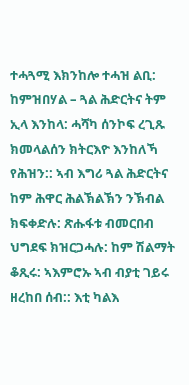ተሓጓሚ እክንከሎ ተሓዝ ልቢ: ከምዝበሃል – ጓል ሕድርትና ትም ኢላ እንከላ: ሓሻካ ሰንኮፍ ረጊጹ ክመላልሰን ክትርእዮ እንከለኻ የሕዝን:: ኣብ እግሪ ጓል ሕድርትና ከም ሕዋር ሕልኽልኽን ንኽብል ክፍቀድሉ: ጽሑፋቱ ብመርበብ ህግደፍ ክዝርጋሓሉ: ከም ሽልማት ቆጺሩ: ኣእምሮኡ ኣብ ብያቲ ገይሩ ዘረከበ ሰብ:: እቲ ካልእ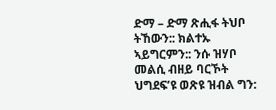ድማ – ድማ ጽሒፋ ትህቦ ትኸውን:: ክልተኡ ኣይግርምን:: ንሱ ዝሃቦ መልሲ ብዘይ ባርኾት ህግደፍ’ዩ ወጽዩ ዝብል ግን: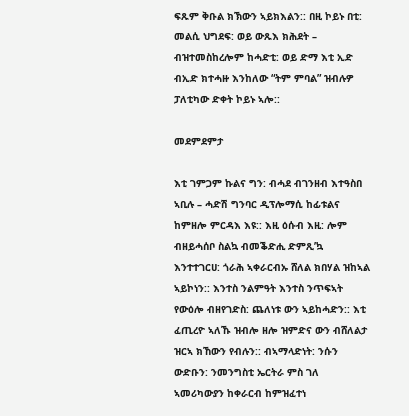ፍጹም ቅቡል ክኽውን ኣይክእልን:: በዚ ኮይኑ በቲ: መልሲ ህግደፍ: ወይ ውጹእ ክሕደት – ብዝተመስከረሎም ከሓድቲ: ወይ ድማ እቲ ኢድ ብኢድ ክተሓዙ እንከለው “ትም ምባል” ዝብሉዎ ፓለቲካው ድቀት ኮይኑ ኣሎ::

መደምደምታ

እቲ ገምጋም ኩልና ግን: ብሓደ ብገንዘብ እተዓስበ ኣቢሉ – ሓድሽ ግንባር ዲፕሎማሲ ከፊቱልና ከምዘሎ ምርዳእ እዩ:: እዚ ዕሱብ እዚ: ሎም ብዘይሓሰቦ ስልኳ ብመቕድሒ ድምጺ’ኳ እንተተገርሀ: ጎራሕ ኣቀራርብኡ ሸለል ክበሃል ዝከኣል ኣይኮነን:: እንተስ ንልምዓት እንተስ ንጥፍኣት የውዕሎ ብዘየገድስ: ጨለነቱ ውን ኣይከሓድን:: እቲ ፈጢረዮ ኣለኹ ዝብሎ ዘሎ ዝምድና ውን ብሸለልታ ዝርኣ ክኸውን የብሉን:: ብኣማላድነት: ንሱን ውድቡን: ንመንግስቲ ኤርትራ ምስ ገለ ኣመሪካውያን ከቀራርብ ከምዝፈተነ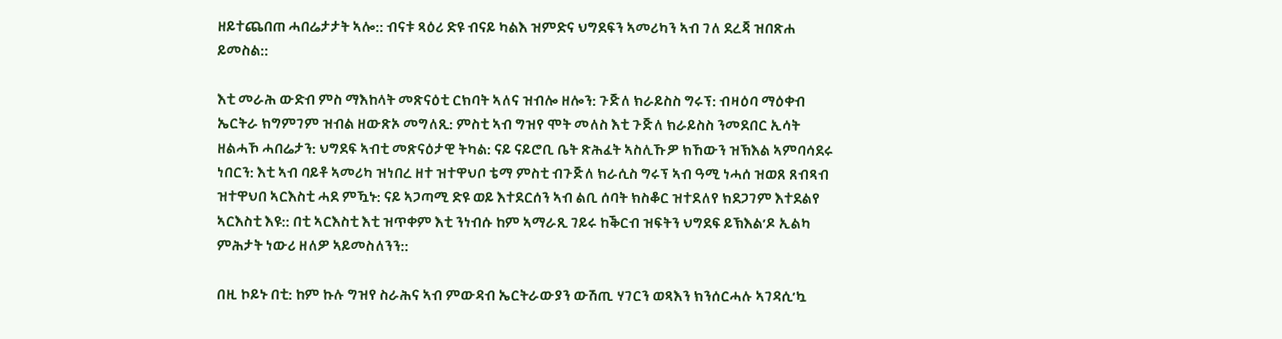ዘይተጨበጠ ሓበሬታታት ኣሎ:: ብናቱ ጻዕሪ ድዩ ብናይ ካልእ ዝምድና ህግደፍን ኣመሪካን ኣብ ገለ ደረጃ ዝበጽሐ ይመስል::

እቲ መራሕ ውድብ ምስ ማእከላት መጽናዕቲ ርክባት ኣለና ዝብሎ ዘሎን: ጉጅለ ክራይስስ ግሩፕ: ብዛዕባ ማዕቀብ ኤርትራ ክግምገም ዝብል ዘውጽኦ መግለጺ: ምስቲ ኣብ ግዝየ ሞት መለስ እቲ ጉጅለ ክራይስስ ንመደበር ኢሳት ዘልሓኾ ሓበሬታን: ህግደፍ ኣብቲ መጽናዕታዊ ትካል: ናይ ናይሮቢ ቤት ጽሕፈት ኣስሊኹዎ ክኸውን ዝኽእል ኣምባሳደሩ ነበርን: እቲ ኣብ ባይቶ ኣመሪካ ዝነበረ ዘተ ዝተዋህቦ ቴማ ምስቲ ብጉጅለ ክራሲስ ግሩፕ ኣብ ዓሚ ነሓሰ ዝወጸ ጸብጻብ ዝተዋህበ ኣርእስቲ ሓደ ምዃኑ: ናይ ኣጋጣሚ ድዩ ወይ እተደርሰን ኣብ ልቢ ሰባት ክስቆር ዝተደለየ ክደጋገም እተደልየ ኣርእስቲ እዩ:: በቲ ኣርእስቲ እቲ ዝጥቀም እቲ ንነብሱ ከም ኣማራጺ ገይሩ ከቕርብ ዝፍትን ህግደፍ ይኽእል’ዶ ኢልካ ምሕታት ነውሪ ዘለዎ ኣይመስለንን::

በዚ ኮይኑ በቲ: ከም ኩሉ ግዝየ ስራሕና ኣብ ምውዳብ ኤርትራውያን ውሽጢ ሃገርን ወጻእን ክንሰርሓሉ ኣገዳሲ’ኳ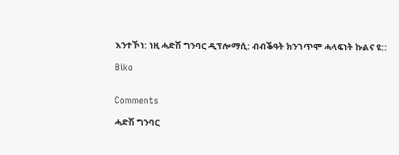እንተኾነ: ነዚ ሓድሽ ግንባር ዲፕሎማሲ: ብብቕዓት ክንገጥሞ ሓላፍነት ኩልና ዩ::

Biko


Comments

ሓድሽ ግንባር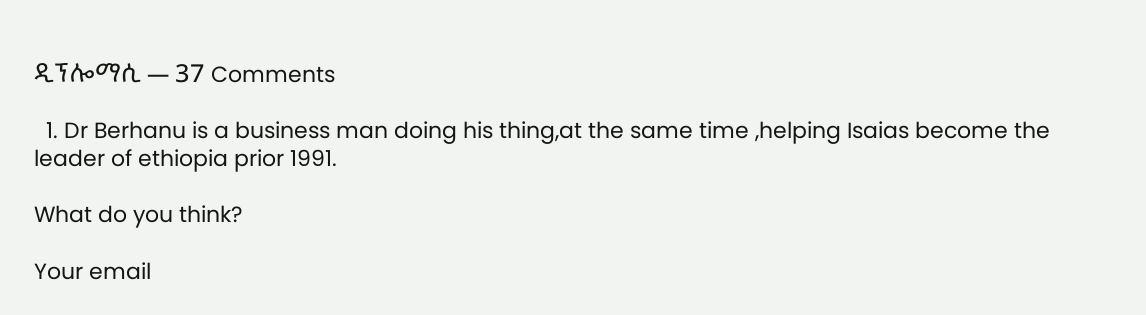ዲፕሎማሲ — 37 Comments

  1. Dr Berhanu is a business man doing his thing,at the same time ,helping Isaias become the leader of ethiopia prior 1991.

What do you think?

Your email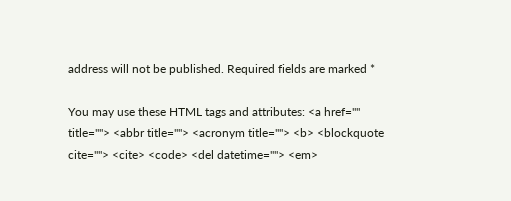address will not be published. Required fields are marked *

You may use these HTML tags and attributes: <a href="" title=""> <abbr title=""> <acronym title=""> <b> <blockquote cite=""> <cite> <code> <del datetime=""> <em>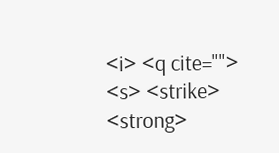<i> <q cite=""> <s> <strike> <strong>